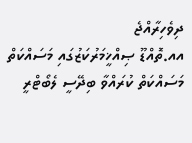ދިވެހިރާއްޖެ
އއ.ތޮއްޑޫ ޞިއްޚީމަރުކަޒުގައި މަސައްކަތް މަސައްކަތް ކުރައްވާ ބިދޭސީ ލެބޯޓްރީ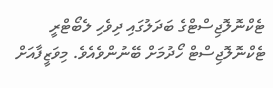ޓެކްނޮލޮޖިސްޓްގެ ބަދަލުގައި ދިވެހި ލެބޯޓްރީ ޓެކްނޮލޮޖިސްޓް ހޯދުމަށް ބޭނުންވެއެވެ. މިވަޒީފާއަށް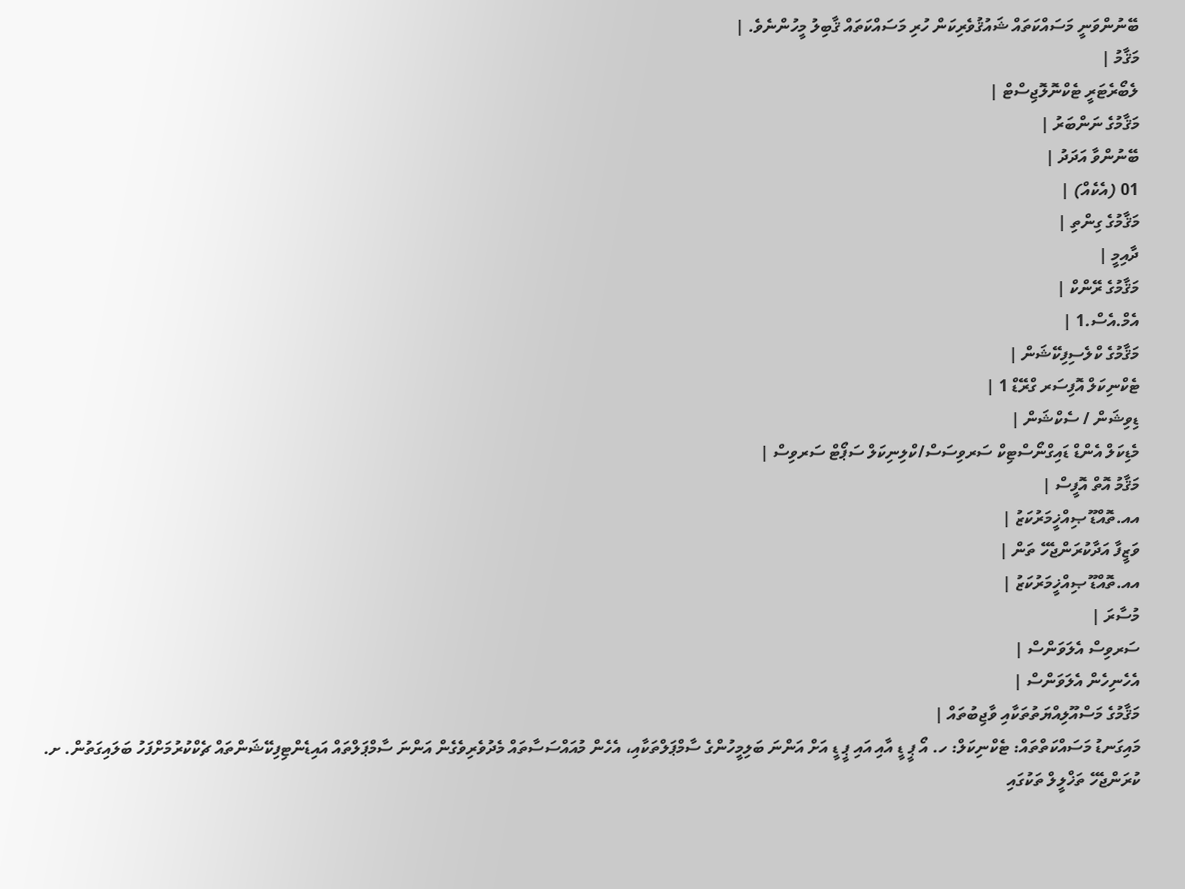ބޭނުންވަނީ މަސައްކަތައް ޝައުޤުވެރިކަން ހުރި މަސައްކަތައް ޤާބިލު މީހުންނެވެ. |
މަޤާމު |
ލެބޯރެޓަރީ ޓެކްނޮލޮޖިސްޓް |
މަޤާމުގެ ނަންބަރު |
ބޭނުންވާ އަދަދު |
01 (އެކެއް) |
މަޤާމުގެ ގިންތި |
ދާއިމީ |
މަޤާމުގެ ރޭންކް |
އެމް.އެސް.1 |
މަޤާމުގެ ކްލެސިފިކޭޝަން |
ޓެކްނިކަލް އޮފިސަރ ގްރޭޑް 1 |
ޑިވިޝަން / ސެކްޝަން |
މެޑިކަލް އެންޑް ޑައިގްނޯސްޓިކް ސަރވިސަސް/ކްލިނިކަލް ސަޕޯޓް ސަރވިސް |
މަޤާމު އޮތް އޮފީސް |
އއ.ތޮއްޑޫ ޞިއްޚީމަރުކަޒު |
ވަޒީފާ އަދާކުރަންޖެހޭ ތަން |
އއ.ތޮއްޑޫ ޞިއްޚީމަރުކަޒު |
މުސާރަ |
ސަރވިސް އެލަވަންސް |
އެހެނިހެން އެލަވަންސް |
މަޤާމުގެ މަސްއޫލިއްޔަތުތަކާއި ވާޖިބުތައް |
މައިގަނޑު މަސައްކަތްތައް: ޓެކްނިކަލް: ހ. އޯ ޕީ ޑީ އާއި އައި ޕީ ޑީ އަށް އަންނަ ބަލިމީހުންގެ ސާމްޕަލްތަކާއި، އެހެން މުއައްސަސާތައް މެދުވެރިވެގެން އަންނަ ސާމްޕަލްތައް އައިޑެންޓިފިކޭޝަންތައް ޗެކްކުރުމަށްފަހު ބަލައިގަތުން. ށ. ކުރަންޖެހޭ ތަޚްލީލް ތަކުގައި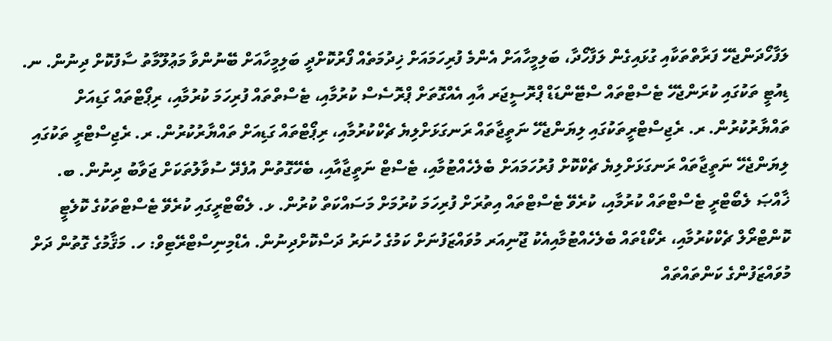ލަފާހޯދަންޖެހޭ ފަރާތްތަކާއި ގުޅައިގެން ލަފާހޯދާ، ބަލިމީހާއަށް އެންމެ ފުރިހަމައަށް ޚިދުމަތެއް ފޯރުކޮށްދީ ބަލިމީހާއަށް ބޭނުންވާ މަޢުލޫމާތު ސާފުކޮށް ދިނުން. ނ. ޑިއުޓީ ތަކުގައި ކުރަންޖެހޭ ޓެސްޓްތައް ސްޓޭންޑަޑް ޕްރޮސީޖަރ އާއި އެއްގޮތަށް ޕްރޮސެސް ކުރުމާއި، ޓެސްތްތައް ފުރިހަމަ ކުރުމާއި، ރިޕޯޓްތައް ގަޑިއަށް ތައްޔާރުކުރުން. ރ. ރެޖިސްޓްރީތަކުގައި ލިޔަންޖެހޭ ނަތީޖާތައް ރަނގަޅަށްލިޔެ ޗެކްކުރުމާއި، ރިޕޯޓްތައް ގަޑިއަށް ތައްޔާރުކުރުން. ރ. ރެޖިސްޓްރީ ތަކުގައި ލިޔަންޖެހޭ ނަތީޖާތައް ރަނގަޅަށްލިޔެ ޗެކްކޮށް ފުރުހަމައަށް ބެލެހެއްޓުމާއި، ޓެސްޓް ނަތީޖާއާއި، ބެހޭގޮތުން އުފެދޭ ސުވާލުތަކަށް ޖަވާބު ދިނުން. ބ. ޚާއްޞަ ލެބޯޓްރީ ޓެސްޓްތައް ކުރުމާއި، ކުރެވޭ ޓެސްޓްތައް އިތުރަށް ފުރިހަމަ ކުރުމަށް މަސައްކަތް ކުރުން. ޅ. ލެބޯޓްރީގައި ކުރެވޭ ޓެސްޓްތަކުގެ ކޮލެޓީ ކޮންޓްރޯލް ޗެކްކުރުމާއި، ރެކޯޑްތައް ބެލެހެއްޓުމާއިއެކު ޖޫނިއަރ މުވައްޒަފުނަށް ކަމުގެ ހުނަރު ދަސްކޮށްދިނުން. އެޑްމިނިސްޓްރޭޓިވް: ހ. މަޤާމުގެ ގޮތުން ދަށް މުވައްޒަފުންގެ ކަންތައްތައް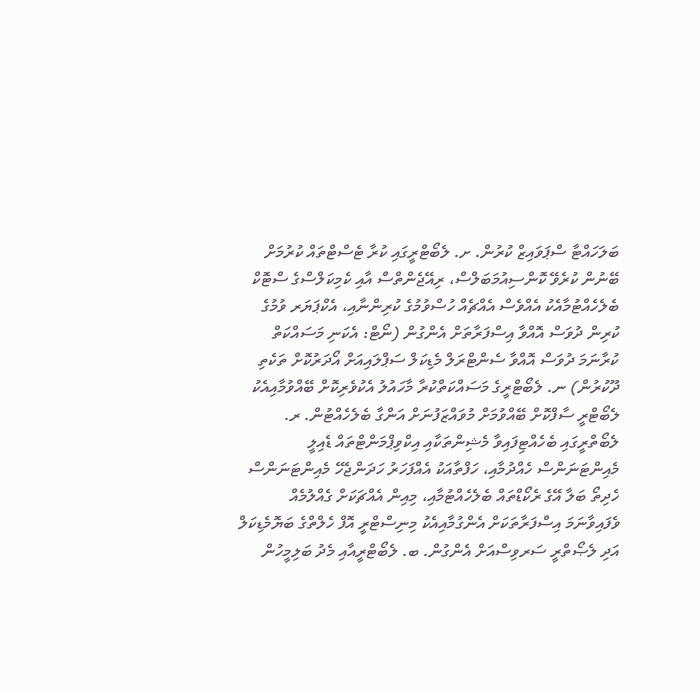ބަލަހައްޓާ ސްޕަވައިޒް ކުރުން. ށ. ލެބޯޓްރީގައި ކުރާ ޓެސްޓްތައް ކުރުމަށް ބޭނުން ކުރެވޭ ކޮންސިއުމަބަލްސް، ރިއޭޖެންތްސް އާއި ކެމިކަލްސްގެ ސްޓޮކް ބެލެހެއްޓުމާއެކު އެއްވެސް އެއްޗެއް ހުސްވުމުގެ ކުރިންނާއި، އެކްޕަޔަރ ވުމުގެ ކުރިން ދުވަސް އޮއްވާ އިސްފަރާތަށް އެންގުން (ނޯޓް: އެކަނި މަސައްކަތް ކުރާނަމަ ދުވަސް އޮއްވާ ސެންޓްރަލް މެޑިކަލް ސަޕްލައިއަށް އޯދަރުކޮށް ތަކެތި ދޫކުރުން) ނ. ލެބޯޓްރީގެ މަސައްކަތްކުރާ މާހައުލު އެކުވެރިކޮށް ބޭއްވުމާއިއެކު ލެބޯޓްރީ ސާފްކޮށް ބޭއްވުމަށް މުވައްޒަފުނަށް އަންގާ ބެލެހެއްޓުން. ރ. ލެބޯތްރީގައި ބެހެއްޓިފައިވާ މެޝިންތަކާއި އިކްވިޕްމަންޓްތައް ޑެއިލީ މެއިންޓަނަންސް ހެއްދުމާއި، ހަފްތާއަކު އެއްފަހަރު ހަދަންޖެހޭ މެއިންޓަނަންސް ހެދިތޯ ބަލާ އޭގެ ރެކޯޑްތައް ބެލެހެއްޓުމާއި، މިއިން އެއްޗަކަށް ގެއްލުމެއް ވެފައިވާނަމަ އިސްފަރާތަކަށް އެންގުމާއިއެކު މިނިސްޓްރީ އޮފް ހެލްތްގެ ބަޔޮމެޑިކަލް އަދި ލެޞޯތްރީ ސަރވިސްއަށް އެންގުން. ބ. ލެބޯޓްރީއާއި މެދު ބަލިމީހުން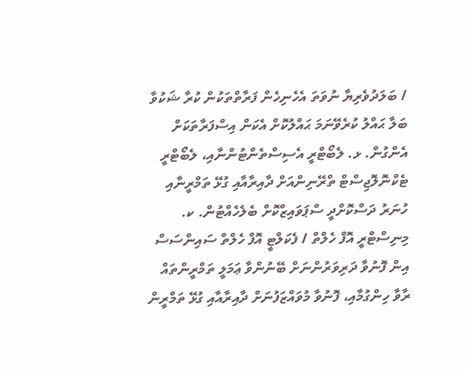/ ބަލަދުވެރިޔާ ނުވަތަ އެހެނިހެން ފަރާތްތަކުން ކުރާ ޝަކުވާ ބަލާ ޙައްލު ކުރެވޭނަމަ ޙައްލުކޮށް އެކަން އިސްފަރާތަކަށް އެންގުން. ޅ. ލެބޯޓްރީ އެސިސްތެންޓުންނާއި، ލެބޯޓްރީ ޓެކްނޮލޮޖިސްޓް ތްރޭނިންއަށް ދާއިރާއާއި ގުޅޭ ތަމްރީނާއި ހުނަރު ދަސްކޮށްދީ ސްޕަވައިޒްކޮށް ބެލެހެއްޓުން. ކ. މިނިސްޓްރީ އޮފް ހެލްތް / ފެކަލްޓީ އޮފް ހެލްތް ސައިންސަސް އިން ފޮނުވާ ދަރިވަރުންނަށް ބޭނުންވާ ޢަމަލީ ތަމްރީންތައް ރާވާ ހިންގުމާއި، ފޮނުވާ މުވައްޒަފުނަށް ދާއިރާއާއި ގުޅޭ ތަމްރީން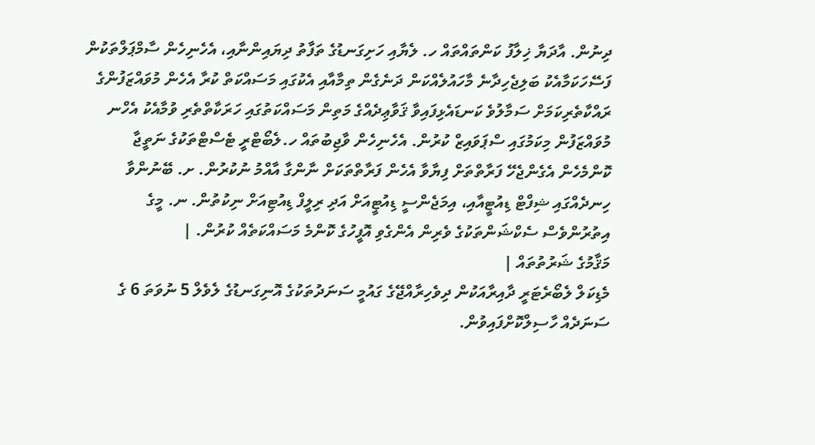ދިނުން. އާދަޔާ ޚިލާފު ކަންތައްތައް ހ. ލެޔާއި ހަށިގަނޑުގެ ތަފާތު ދިޔައިންނާއި، އެހެނިހެން ސާމްޕަލްތަކުން ފަސޭހަކަމާއެކު ބަލިޖެހިދާނެ މާހައުލެއްކަން ދަނެގެން ތިމާއާއި އެކުގައި މަސައްކަތް ކުރާ އެހެން މުވައްޒަފުންގެ ރައްކާތެރިކަމަށް ސަމާލުވެ ކަނޑައެޅިފައިވާ ޤަވާޢިދެއްގެ މަތިން މަސައްކަތުގައި ހަރަކާތްތެރި ވުމާއެކު އެހްނ މުވައްޒަފުން މިކަމުގައި ސްޕަވައިޒް ކުރުން. އެހެނިހެން ވާޖިބުތައް ހ.ލެބޯޓްރީ ޓެސްޓްތަކުގެ ނަތީޖާ ކޮންމެހެން އެގެންޖެހޭ ފަރާތްތަށް ފިޔާވާ އެހެން ފަރާތްތަކަށް ނާންގާ އާއްމު ނުކުރުން. ށ. ބޭނުންވާ ހިނދެއްގައި ޝިފްޓް ޑިއުޓީއާއި، އިމަޖެންސީ ޑިއުޓީއަށް އަދި ރިލީފް ޑިއުޓިއަށް ނިކުތުން. ނ. މީގެ އިތުރުންވެސް ސެކްޝަންތަކުގެ ވެރިން އެންގެވި އޮފީހުގެ ކޮންމެ މަސައްކަތެއް ކުރުން. |
މަޤާމުގެ ޝަރުތުތައް |
މެޑިކަލް ލެބޯރެޓަރީ ދާއިރާއަކުން ދިވެހިރާއްޖޭގެ ގައުމީ ސަނަދުތަކުގެ އޮނިގަނޑުގެ ލެވެލް 5 ނުވަތަ 6 ގެ ސަނަދެއް ހާސިލްކޮށްފައިވުން.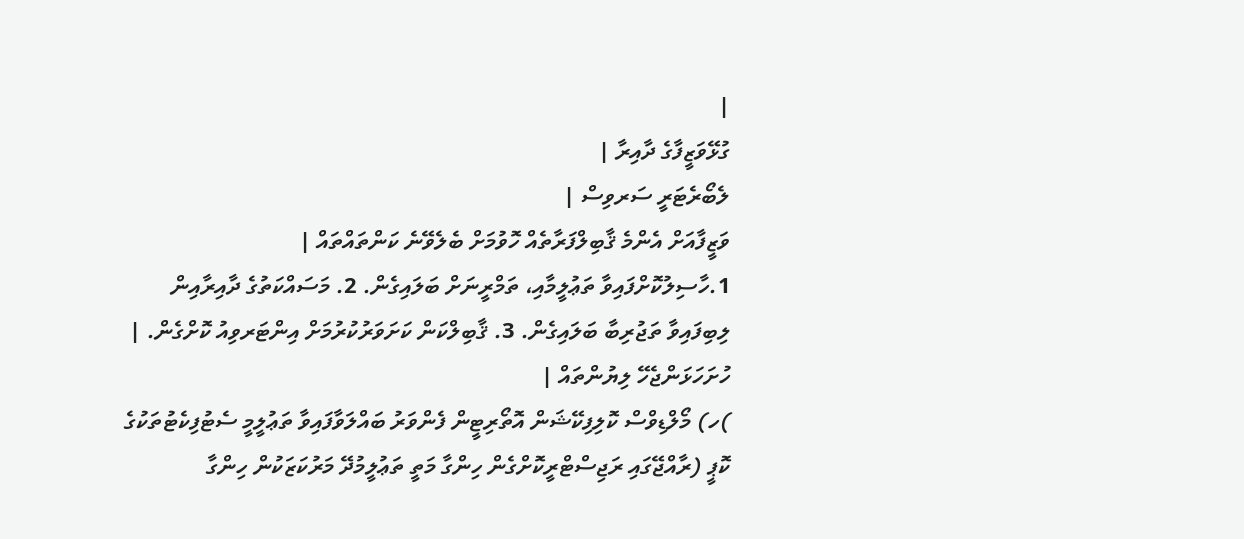|
ގުޅޭވަޒީފާގެ ދާއިރާ |
ލެބޯރެޓަރީ ސަރވިސް |
ވަޒީފާއަށް އެންމެ ޤާބިލްފަރާތެއް ހޮވުމަށް ބެލެވޭނެ ކަންތައްތައް |
1.ހާސިލުކޮށްފައިވާ ތަޢުލީމާއި، ތަމްރީނަށް ބަލައިގެން. 2. މަސައްކަތުގެ ދާއިރާއިން ލިބިފައިވާ ތަޖުރިބާ ބަލައިގެން. 3. ޤާބިލްކަން ކަށަވަރުކުރުމަށް އިންޓަރވިއު ކޮށްގެން. |
ހުށަހަޅަންޖެހޭ ލިޔުންތައް |
)ހ) މޯލްޑިވްސް ކޮލިފިކޭޝަން އޮތޯރިޓީން ފެންވަރު ބައްލަވާފައިވާ ތަޢުލީމީ ސެޓުފިކެޓުތަކުގެ ކޮޕީ (ރާއްޖޭގައި ރަޖިސްޓްރީކޮށްގެން ހިންގާ މަތީ ތަޢުލީމުދޭ މަރުކަޒަކުން ހިންގާ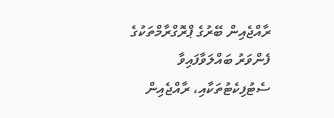ރާއްޖެއިން ބޭރުގެ ޕްރޮގްރާމްތަކުގެ ފެންވަރު ބައްލަވާފައިވާ ސެޓުފިކެޓުތަކާއި، ރާއްޖެއިން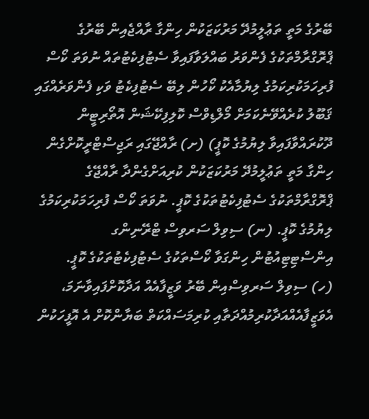ބޭރުގެ މަތީ ތަޢުލީމުދޭ މަރުކަޒަކުން ހިންގާ ރާއްޖެއިން ބޭރުގެ ޕްރޮގްރާމްތަކުގެ ފެންވަރު ބައްލަވާފައިވާ ސެޓުފިކެޓުތައް ނުވަތަ ކޯސް ފުރިހަމަކުރިކަމުގެ ލިޔުމާއެކު ކޯހުން ލިބޭ ސެޓުފިކެޓު ވަކި ފެންވަރެއްގައި ޤަބޫލު ކުރެއްވޭނެކަމަށް މޯލްޑިވްސް ކޮލިފިކޭޝަން އޮތޯރިޓީން ދޫކުރައްވާފައިވާ ލިޔުމުގެ ކޮޕީ) (ށ) ރާއްޖޭގައި ރަޖިސްޓްރީކޮށްގެން ހިންގާ މަތީ ތަޢުލީމުދޭ މަރުކަޒަކުން ކުރިއަށްގެންދާ ރާއްޖޭގެ ޕްރޮގްރާމްތަކުގެ ސެޓުފިކެޓުތަކުގެ ކޮޕީ. ނުވަތަ ކޯސް ފުރިހަމަކުރިކަމުގެ ލިޔުމުގެ ކޮޕީ. (ނ) ސިވިލް ސަރވިސް ޓްރޭނިންގ އިންސްޓިޓިއުޓުން ހިންގަވާ ކޯސްތަކުގެ ސެޓުފިކެޓުތަކުގެ ކޮޕީ.
(ހ) ސިވިލް ސަރވިސްއިން ބޭރު ވަޒީފާއެއް އަދާކޮށްފައިވާނަމަ، އެވަޒީފާއެއްއަދާކުރިމުއްދަތާއި ކުރިމަސައްކަތް ބަޔާންކޮށް އެ އޮފީހަކުން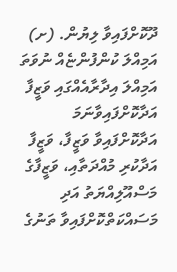ދޫކޮށްފައިވާ ލިޔުން. (ށ) އަމިއްލަ ކުންފުންޏެއް ނުވަތަ އަމިއްލަ އިދާރާއެއްގައި ވަޒީފާ އަދާކޮށްފައިވާނަމަ އަދާކޮށްފައިވާ ވަޒީފާ، ވަޒީފާ އަދާކުރި މުއްދަތާއި، ވަޒީފާގެ މަސްއޫލިއްޔަތު އަދި މަސައްކަތްކޮށްފައިވާ ތަނުގެ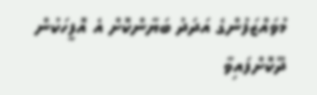މުވައްޒަފުންގެ އަދަދު ބަޔާންކޮށް އެ އޮފީހަކުން ދޫކޮށްފައިވާ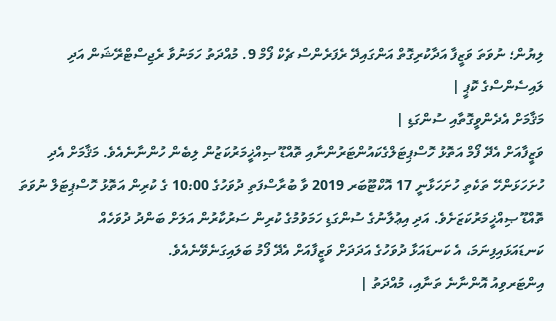ލިޔުން؛ ނުވަތަ ވަޒީފާ އަދާކުރިގޮތް އަންގައިދޭ ރެފަރެންސް ޗެކް ފޯމް 9. މުއްދަތު ހަމަނުވާ ރެޖިސްޓްރޭޝަން އަދި ލައިސެންސްގެ ކޮޕީ |
މަޤާމަށް އެދެންވީގޮތާއި ސުންގަޑި |
ވަޒީފާއަށް އެދޭ ފޯމް އަތޮޅު ހޮސްޕިޓަލްގެކައުންޓަރުންނާއި ތޮއްޑޫ ޞިއްޚީމަރުކަޒުން ލިބެން ހުންނާނެއެވެ. މަޤާމަށް އެދި ހުށަހަޅަންހޭ ތަކެތި ހުށަހަޅާނީ 17 އޮކްޓޫބަރ 2019 ވާ ބުރާސްފަތި ދުވަހުގެ 10:00 ގެ ކުރިން އަތޮޅު ހޮސްޕިޓަލް ނުވަތަ ތޮއްޑޫ ޞިއްޚީމަރުކަޒަށެވެ. އަދި އިޢުލާނުގެ ސުންގަޑި ހަމަވުމުގެ ކުރިން ސަރުކާރުން އަލަށް ބަންދު ދުވަހެއް ކަނޑައަޅައިފިނަމަ، އެ ކަނޑައަޅާ ދުވަހުގެ އަދަދަށް ވަޒީފާއަށް އެދޭ ފޯމު ބަލައިގަނެވޭނެއެވެ.
އިންޓަރވިއު އޮންނާނެ ތަނާއި، މުއްދަތު |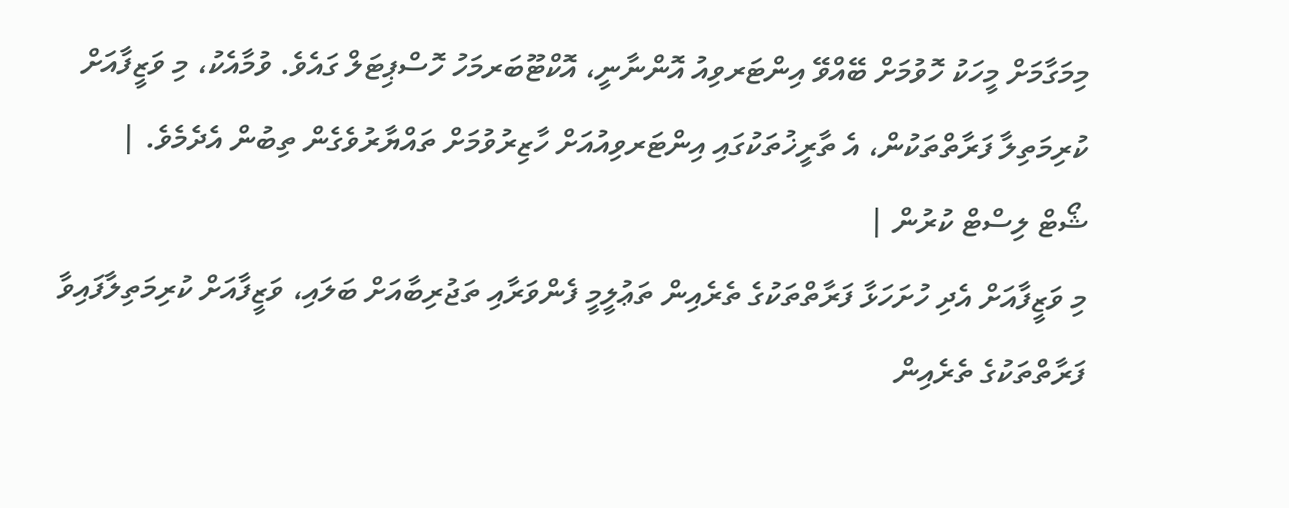މިމަގާމަށް މީހަކު ހޮވުމަށް ބޭއްވޭ އިންޓަރވިއު އޮންނާނީ، އޮކްޓޫބަރމަހު ހޮސްޕިޓަލް ގައެވެ. ވުމާއެކު، މި ވަޒީފާއަށް ކުރިމަތިލާ ފަރާތްތަކުން، އެ ތާރީޚުތަކުގައި އިންޓަރވިއުއަށް ހާޒިރުވުމަށް ތައްޔާރުވެގެން ތިބުން އެދެމެވެ. |
ޝޯޓް ލިސްޓް ކުރުން |
މި ވަޒީފާއަށް އެދި ހުށަހަޅާ ފަރާތްތަކުގެ ތެރެއިން ތަޢުލީމީ ފެންވަރާއި ތަޖުރިބާއަށް ބަލައި، ވަޒީފާއަށް ކުރިމަތިލާފައިވާ ފަރާތްތަކުގެ ތެރެއިން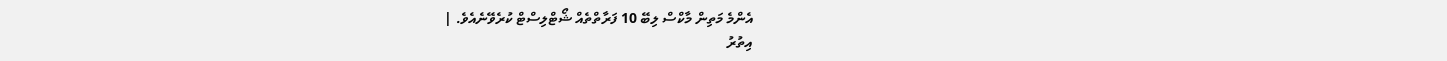އެންމެ މަތިން މާކްސް ލިބޭ 10 ފަރާތްތެއް ޝޯޓްލިސްޓް ކުރެވޭނެއެވެ. |
އިތުރު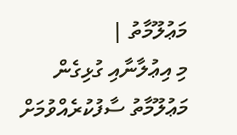މަޢުލޫމާތު |
މި އިޢުލާނާއި ގުޅިގެން މަޢުލޫމާތު ސާފުކުރެއްވުމަށް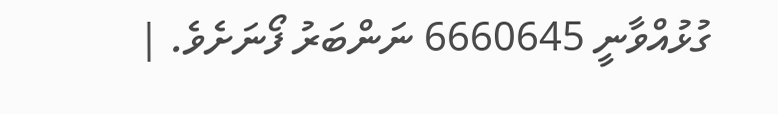ގުޅުއްވާނީ 6660645 ނަންބަރު ފޯނަށެވެ. |